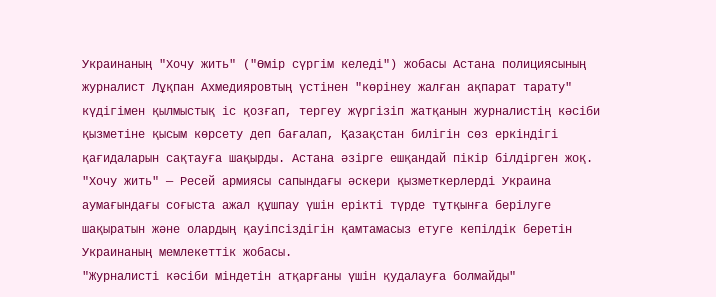Украинаның "Хочу жить" ("Өмір сүргім келеді") жобасы Астана полициясының журналист Лұқпан Ахмедияровтың үстінен "көрінеу жалған ақпарат тарату" күдігімен қылмыстық іс қозғап, тергеу жүргізіп жатқанын журналистің кәсіби қызметіне қысым көрсету деп бағалап, Қазақстан билігін сөз еркіндігі қағидаларын сақтауға шақырды. Астана әзірге ешқандай пікір білдірген жоқ.
"Хочу жить" — Ресей армиясы сапындағы әскери қызметкерлерді Украина аумағындағы соғыста ажал құшпау үшін ерікті түрде тұтқынға берілуге шақыратын және олардың қауіпсіздігін қамтамасыз етуге кепілдік беретін Украинаның мемлекеттік жобасы.
"Журналисті кәсіби міндетін атқарғаны үшін қудалауға болмайды"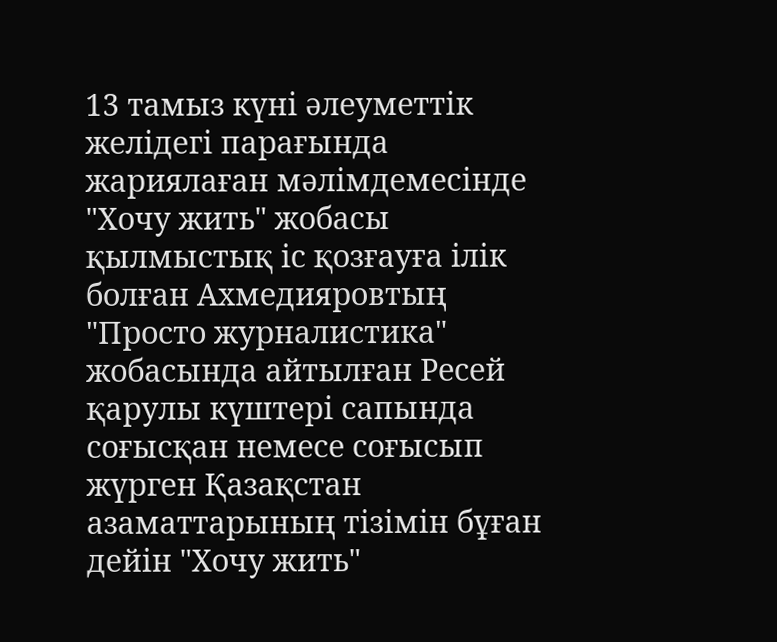13 тамыз күні әлеуметтік желідегі парағында жариялаған мәлімдемесінде "Хочу жить" жобасы қылмыстық іс қозғауға ілік болған Ахмедияровтың "Просто журналистика" жобасында айтылған Ресей қарулы күштері сапында соғысқан немесе соғысып жүрген Қазақстан азаматтарының тізімін бұған дейін "Хочу жить"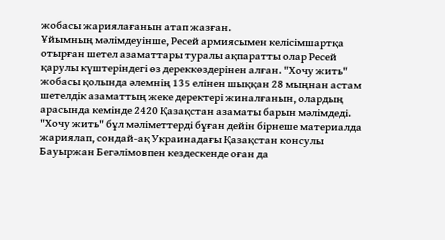жобасы жариялағанын атап жазған.
Ұйымның мәлімдеуінше, Ресей армиясымен келісімшартқа отырған шетел азаматтары туралы ақпаратты олар Ресей қарулы күштеріндегі өз дереккөздерінен алған. "Хочу жить" жобасы қолында әлемнің 135 елінен шыққан 28 мыңнан астам шетелдік азаматтың жеке деректері жиналғанын, олардың арасында кемінде 2420 Қазақстан азаматы барын мәлімдеді.
"Хочу жить" бұл мәліметтерді бұған дейін бірнеше материалда жариялап, сондай-ақ Украинадағы Қазақстан консулы Бауыржан Бегәлімовпен кездескенде оған да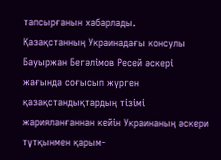тапсырғанын хабарлады.
Қазақстанның Украинадағы консулы Бауыржан Бегәлімов Ресей әскері жағында соғысып жүрген қазақстандықтардың тізімі жарияланғаннан кейін Украинаның әскери тұтқынмен қарым-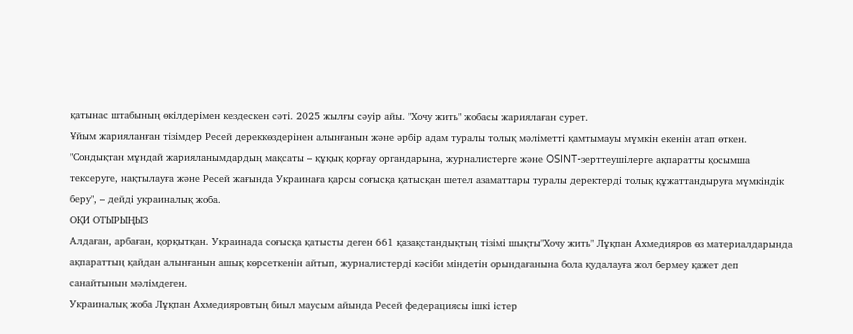қатынас штабының өкілдерімен кездескен сәті. 2025 жылғы сәуір айы. "Хочу жить" жобасы жариялаған сурет.
Ұйым жарияланған тізімдер Ресей дереккөздерінен алынғанын және әрбір адам туралы толық мәліметті қамтымауы мүмкін екенін атап өткен.
"Сондықтан мұндай жарияланымдардың мақсаты – құқық қорғау органдарына, журналистерге және OSINT-зерттеушілерге ақпаратты қосымша тексеруге, нақтылауға және Ресей жағында Украинаға қарсы соғысқа қатысқан шетел азаматтары туралы деректерді толық құжаттандыруға мүмкіндік беру", – дейді украиналық жоба.
ОҚИ ОТЫРЫҢЫЗ
Алдаған, арбаған, қорқытқан. Украинада соғысқа қатысты деген 661 қазақстандықтың тізімі шықты"Хочу жить" Лұқпан Ахмедияров өз материалдарында ақпараттың қайдан алынғанын ашық көрсеткенін айтып, журналистерді кәсіби міндетін орындағанына бола қудалауға жол бермеу қажет деп санайтынын мәлімдеген.
Украиналық жоба Лұқпан Ахмедияровтың биыл маусым айында Ресей федерациясы ішкі істер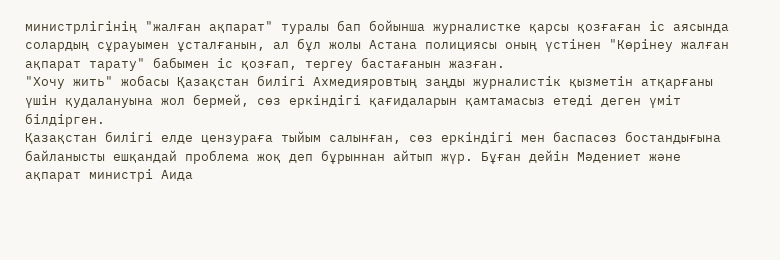министрлігінің "жалған ақпарат" туралы бап бойынша журналистке қарсы қозғаған іс аясында солардың сұрауымен ұсталғанын, ал бұл жолы Астана полициясы оның үстінен "Көрінеу жалған ақпарат тарату" бабымен іс қозғап, тергеу бастағанын жазған.
"Хочу жить" жобасы Қазақстан билігі Ахмедияровтың заңды журналистік қызметін атқарғаны үшін қудалануына жол бермей, сөз еркіндігі қағидаларын қамтамасыз етеді деген үміт білдірген.
Қазақстан билігі елде цензураға тыйым салынған, сөз еркіндігі мен баспасөз бостандығына байланысты ешқандай проблема жоқ деп бұрыннан айтып жүр. Бұған дейін Мәдениет және ақпарат министрі Аида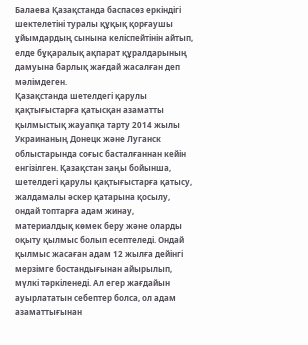Балаева Қазақстанда баспасөз еркіндігі шектелетіні туралы құқық қорғаушы ұйымдардың сынына келіспейтінін айтып, елде бұқаралық ақпарат құралдарының дамуына барлық жағдай жасалған деп мәлімдеген.
Қазақстанда шетелдегі қарулы қақтығыстарға қатысқан азаматты қылмыстық жауапқа тарту 2014 жылы Украинаның Донецк және Луганск облыстарында соғыс басталғаннан кейін енгізілген. Қазақстан заңы бойынша, шетелдегі қарулы қақтығыстарға қатысу, жалдамалы әскер қатарына қосылу, ондай топтарға адам жинау, материалдық көмек беру және оларды оқыту қылмыс болып есептеледі. Ондай қылмыс жасаған адам 12 жылға дейінгі мерзімге бостандығынан айырылып, мүлкі тәркіленеді. Ал егер жағдайын ауырлататын себептер болса, ол адам азаматтығынан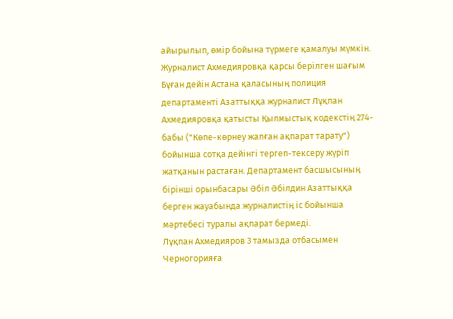айырылып, өмір бойына түрмеге қамалуы мүмкін.
Журналист Ахмедияровқа қарсы берілген шағым
Бұған дейін Астана қаласының полиция департаменті Азаттыққа журналист Лұқпан Ахмедияровқа қатысты Қылмыстық кодекстің 274-бабы ("Көпе-көрнеу жалған ақпарат тарату") бойынша сотқа дейінгі тергеп-тексеру жүріп жатқанын растаған. Департамент басшысының бірінші орынбасары Әбіл Әбілдин Азаттыққа берген жауабында журналистің іс бойынша мәртебесі туралы ақпарат бермеді.
Лұқпан Ахмедияров 3 тамызда отбасымен Черногорияға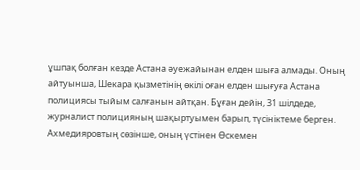ұшпақ болған кезде Астана әуежайынан елден шыға алмады. Оның айтуынша, Шекара қызметінің өкілі оған елден шығуға Астана полициясы тыйым салғанын айтқан. Бұған дейін, 31 шілдеде, журналист полицияның шақыртуымен барып, түсініктеме берген. Ахмедияровтың сөзінше, оның үстінен Өскемен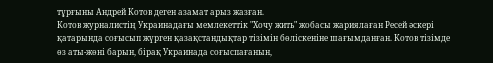тұрғыны Андрей Котов деген азамат арыз жазған.
Котов журналистің Украинадағы мемлекеттік "Хочу жить" жобасы жариялаған Ресей әскері қатарында соғысып жүрген қазақстандықтар тізімін бөліскеніне шағымданған. Котов тізімде өз аты-жөні барын, бірақ Украинада соғыспағанын,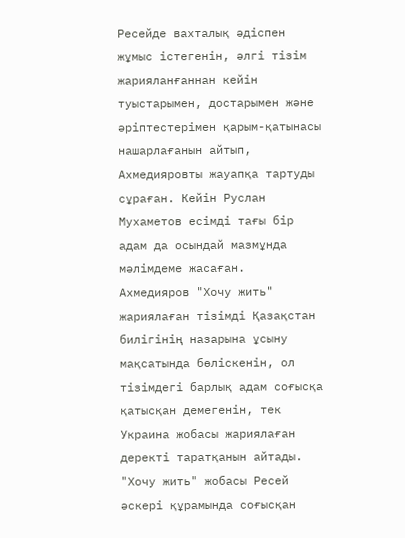Ресейде вахталық әдіспен жұмыс істегенін, әлгі тізім жарияланғаннан кейін туыстарымен, достарымен және әріптестерімен қарым-қатынасы нашарлағанын айтып, Ахмедияровты жауапқа тартуды сұраған. Кейін Руслан Мухаметов есімді тағы бір адам да осындай мазмұнда мәлімдеме жасаған.
Ахмедияров "Хочу жить" жариялаған тізімді Қазақстан билігінің назарына ұсыну мақсатында бөліскенін, ол тізімдегі барлық адам соғысқа қатысқан демегенін, тек Украина жобасы жариялаған деректі таратқанын айтады.
"Хочу жить" жобасы Ресей әскері құрамында соғысқан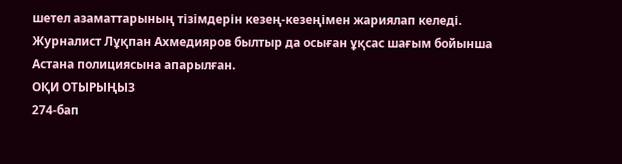шетел азаматтарының тізімдерін кезең-кезеңімен жариялап келеді. Журналист Лұқпан Ахмедияров былтыр да осыған ұқсас шағым бойынша Астана полициясына апарылған.
ОҚИ ОТЫРЫҢЫЗ
274-бап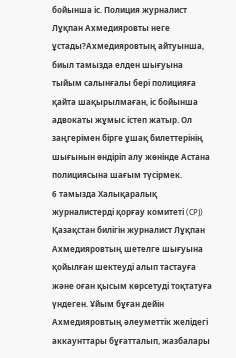бойынша іс. Полиция журналист Лұқпан Ахмедияровты неге ұстады?Ахмедияровтың айтуынша, биыл тамызда елден шығуына тыйым салынғалы бері полицияға қайта шақырылмаған, іс бойынша адвокаты жұмыс істеп жатыр. Ол заңгерімен бірге ұшақ билеттерінің шығынын өндіріп алу жөнінде Астана полициясына шағым түсірмек.
6 тамызда Халықаралық журналистерді қорғау комитеті (CPJ) Қазақстан билігін журналист Лұқпан Ахмедияровтың шетелге шығуына қойылған шектеуді алып тастауға және оған қысым көрсетуді тоқтатуға үндеген. Ұйым бұған дейін Ахмедияровтың әлеуметтік желідегі аккаунттары бұғатталып, жазбалары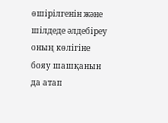өшірілгенін және шілдеде әлдебіреу оның көлігіне бояу шашқанын да атап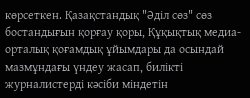көрсеткен. Қазақстандық "Әділ сөз" сөз бостандығын қорғау қоры, Құқықтық медиа-орталық қоғамдық ұйымдары да осындай мазмұндағы үндеу жасап, билікті журналистерді кәсіби міндетін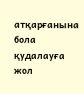атқарғанына бола қудалауға жол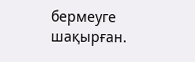бермеуге шақырған.